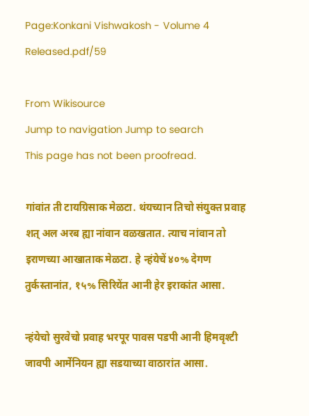Page:Konkani Vishwakosh - Volume 4 Released.pdf/59

From Wikisource
Jump to navigation Jump to search
This page has not been proofread.

गांवांत ती टायग्रिसाक मेळटा. थंयच्यान तिचो संयुक्त प्रवाह शत् अल अरब ह्या नांवान वळखतात. त्याच नांवान तो इराणच्या आखाताक मेळटा. हे न्हंयेचें ४०% देगण तुर्कस्तानांत, १५% सिरियेंत आनी हेर इराकांत आसा.

न्हंयेचो सुरवेचो प्रवाह भरपूर पावस पडपी आनी हिमवृश्टी जावपी आर्मेनियन ह्या सडयाच्या वाठारांत आसा.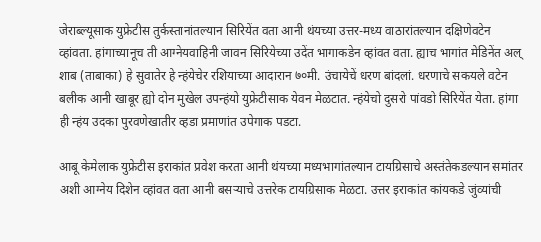जेराब्ल्यूसाक युफ्रेटीस तुर्कस्तानांतल्यान सिरियेंत वता आनी थंयच्या उत्तर-मध्य वाठारांतल्यान दक्षिणेवटेन व्हांवता. हांगाच्यानूच ती आग्नेयवाहिनी जावन सिरियेच्या उदेंत भागाकडेन व्हांवत वता. ह्याच भागांत मेडिनेंत अल् शाब (ताबाका) हे सुवातेर हे न्हंयेचेर रशियाच्या आदारान ७०मी. उंचायेचें धरण बांदलां. धरणाचे सकयले वटेन बलीक आनी खाबूर ह्यो दोन मुखेल उपन्हंयो युफ्रेटीसाक येवन मेळटात. न्हंयेचो दुसरो पांवडो सिरियेंत येता. हांगा ही न्हंय उदका पुरवणेखातीर व्हडा प्रमाणांत उपेगाक पडटा.

आबू केमेलाक युफ्रेटीस इराकांत प्रवेश करता आनी थंयच्या मध्यभागांतल्यान टायग्रिसाचे अस्तंतेकडल्यान समांतर अशी आग्नेय दिशेन व्हांवत वता आनी बसऱ्याचे उत्तरेक टायग्रिसाक मेळटा. उत्तर इराकांत कांयकडे जुंव्यांची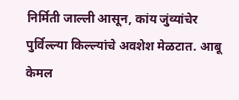निर्मिती जाल्ली आसून, कांय जुंव्यांचेर पुर्विल्ल्या किल्ल्यांचे अवशेश मेळटात. आबू केमल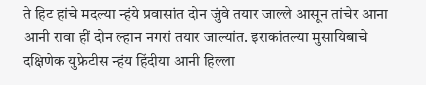ते हिट हांचे मदल्या न्हंये प्रवासांत दोन जुंवे तयार जाल्ले आसून तांचेर आना आनी रावा हीं दोन ल्हान नगरां तयार जाल्यांत. इराकांतल्या मुसायिबाचे दक्षिणेक युफ्रेटीस न्हंय हिंदीया आनी हिल्ला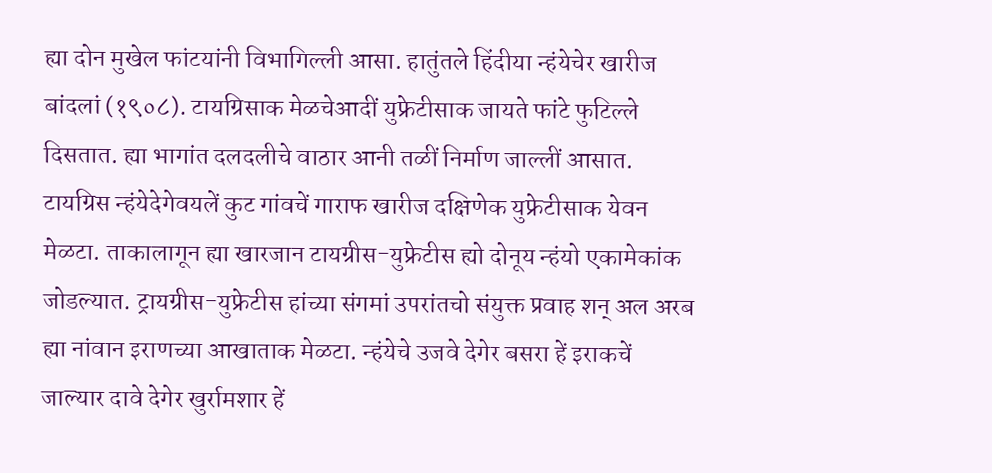ह्या दोन मुखेल फांटयांनी विभागिल्ली आसा. हातुंतले हिंदीया न्हंयेचेर खारीज बांदलां (१९०८). टायग्रिसाक मेळचेआदीं युफ्रेटीसाक जायते फांटे फुटिल्ले दिसतात. ह्या भागांत दलदलीचे वाठार आनी तळीं निर्माण जाल्लीं आसात. टायग्रिस न्हंयेदेगेवयलें कुट गांवचें गाराफ खारीज दक्षिणेक युफ्रेटीसाक येवन मेळटा. ताकालागून ह्या खारजान टायग्रीस-युफ्रेटीस ह्यो दोनूय न्हंयो एकामेकांक जोडल्यात. ट्रायग्रीस-युफ्रेटीस हांच्या संगमां उपरांतचो संयुक्त प्रवाह शन् अल अरब ह्या नांवान इराणच्या आखाताक मेळटा. न्हंयेचे उजवे देगेर बसरा हें इराकचें जाल्यार दावे देगेर खुर्रामशार हें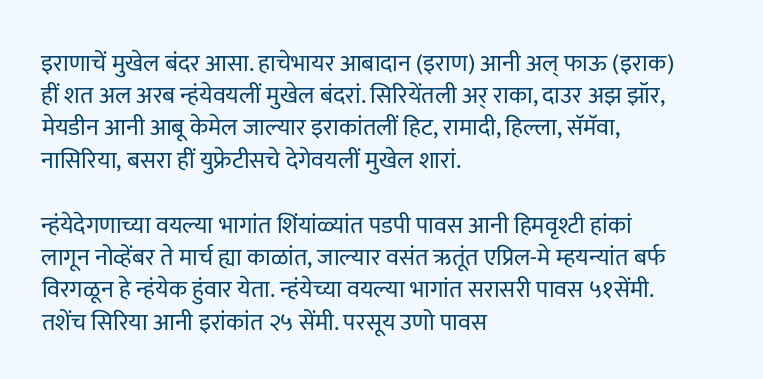इराणाचें मुखेल बंदर आसा. हाचेभायर आबादान (इराण) आनी अल् फाऊ (इराक) हीं शत अल अरब न्हंयेवयलीं मुखेल बंदरां. सिरियेंतली अर् राका, दाउर अझ झॉर, मेयडीन आनी आबू केमेल जाल्यार इराकांतलीं हिट, रामादी, हिल्ला, सॅमॅवा, नासिरिया, बसरा हीं युफ्रेटीसचे देगेवयलीं मुखेल शारां.

न्हंयेदेगणाच्या वयल्या भागांत शिंयांळ्यांत पडपी पावस आनी हिमवृश्टी हांकां लागून नोव्हेंबर ते मार्च ह्या काळांत, जाल्यार वसंत ऋतूंत एप्रिल-मे म्हयन्यांत बर्फ विरगळून हे न्हंयेक हुंवार येता. न्हंयेच्या वयल्या भागांत सरासरी पावस ५१सेंमी. तशेंच सिरिया आनी इरांकांत २५ सेंमी. परसूय उणो पावस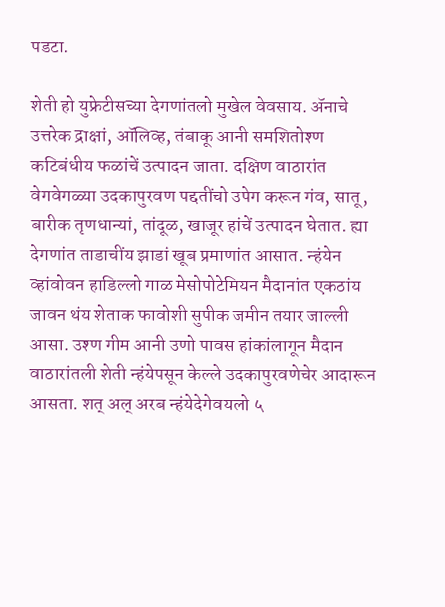पडटा.

शेती हो युफ्रेटीसच्या देगणांतलो मुखेल वेवसाय. ॲनाचे उत्तरेक द्राक्षां, ऑलिव्ह, तंबाकू आनी समशितोश्ण कटिबंधीय फळांचें उत्पादन जाता. दक्षिण वाठारांत वेगवेगळ्या उदकापुरवण पद्दतींचो उपेग करून गंव, सातू, बारीक तृणधान्यां, तांदूळ, खाजूर हांचें उत्पादन घेतात. ह्या देगणांत ताडाचींय झाडां खूब प्रमाणांत आसात. न्हंयेन व्हांवोवन हाडिल्लो गाळ मेसोपोटेमियन मैदानांत एकठांय जावन थंय शेताक फावोशी सुपीक जमीन तयार जाल्ली आसा. उश्ण गीम आनी उणो पावस हांकांलागून मैदान वाठारांतली शेती न्हंयेपसून केल्ले उदकापुरवणेचेर आदारून आसता. शत् अल् अरब न्हंयेदेगेवयलो ५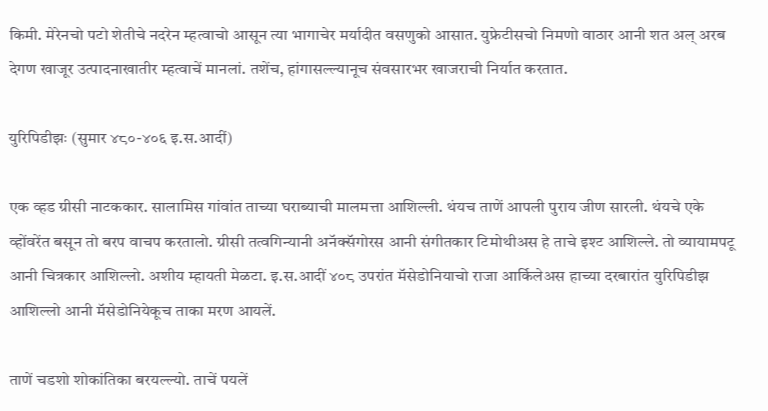किमी. मेरेनचो पटो शेतीचे नदरेन म्हत्वाचो आसून त्या भागाचेर मर्यादीत वसणुको आसात. युफ्रेटीसचो निमणो वाठार आनी शत अल् अरब देगण खाजूर उत्पादनाखातीर म्हत्वाचें मानलां. तशेंच, हांगासल्ल्यानूच संवसारभर खाजराची निर्यात करतात.

युरिपिडीझः (सुमार ४८०-४०६ इ.स.आदीं)

एक व्हड ग्रीसी नाटककार. सालामिस गांवांत ताच्या घराब्याची मालमत्ता आशिल्ली. थंयच ताणें आपली पुराय जीण सारली. थंयचे एके व्होंवरेंत बसून तो बरप वाचप करतालो. ग्रीसी तत्वगिन्यानी अनॅक्सॅगोरस आनी संगीतकार टिमोथीअस हे ताचे इश्ट आशिल्ले. तो व्यायामपटू आनी चित्रकार आशिल्लो. अशीय म्हायती मेळटा. इ.स.आदीं ४०८ उपरांत मॅसेडोनियाचो राजा आर्किलेअस हाच्या दरबारांत युरिपिडीझ आशिल्लो आनी मॅसेडोनियेकूच ताका मरण आयलें.

ताणें चडशो शोकांतिका बरयल्ल्यो. ताचें पयलें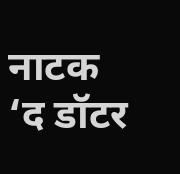नाटक ‘द डॉटर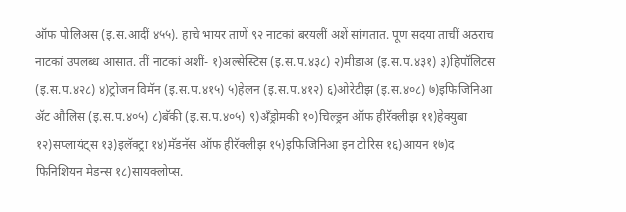ऑफ पोलिअस (इ.स.आदीं ४५५). हाचे भायर ताणें ९२ नाटकां बरयलीं अशें सांगतात. पूण सदया ताचीं अठराच नाटकां उपलब्ध आसात. तीं नाटकां अशीं- १)अल्सेस्टिस (इ.स.प.४३८) २)मीडाअ (इ.स.प.४३१) ३)हिपॉलिटस (इ.स.प.४२८) ४)ट्रोजन विमॅन (इ.स.प.४१५) ५)हेलन (इ.स.प.४१२) ६)ओरेटीझ (इ.स.४०८) ७)इफिजिनिआ ॲट औलिस (इ.स.प.४०५) ८)बॅकी (इ.स.प.४०५) ९)अँड्रोमकी १०)चिल्ड्रन ऑफ हीरॅक्लीझ ११)हेक्युबा १२)सप्लायंट्स १३)इलॅक्ट्रा १४)मॅडनॅस ऑफ हीरॅक्लीझ १५)इफिजिनिआ इन टोरिस १६)आयन १७)द फिनिशियन मेडन्स १८)सायक्लोप्स.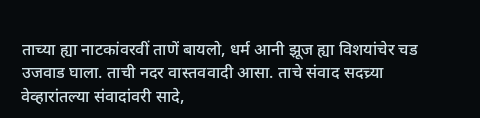ताच्या ह्या नाटकांवरवीं ताणें बायलो, धर्म आनी झूज ह्या विशयांचेर चड उजवाड घाला. ताची नदर वास्तववादी आसा. ताचे संवाद सदच्र्या वेव्हारांतल्या संवादांवरी सादे,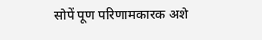सोपें पूण परिणामकारक अशे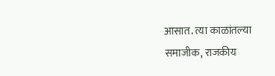आसात. त्या काळांतल्या समाजीक, राजकीय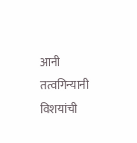आनी तत्वगिन्यानी विशयांची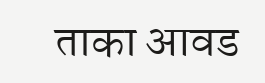ताका आवड